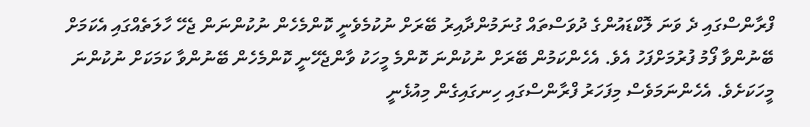ފްރާންސްގައި ދެ ވަނަ ލޮކްޑައުންގެ ދުވަސްތައް ގުނަމުންދާއިރު ބޭރަށް ނުކުމެވެނީ ކޮންމެހެން ނުކުންނަން ޖެހޭ ހާލަތެއްގައި އެކަމަށް ބޭނުންވާ ފޯމު ފުރުމަށްފަހު އެވެ. އެހެންކަމުން ބޭރަށް ނުކުންނަ ކޮންމެ މީހަކު ވާންޖެހޭނީ ކޮންމެހެން ބޭނުންވާ ކަމަކަށް ނުކުންނަ މީހަކަށެވެ. އެހެންނަމަވެސް މިފަހަރު ފްރާންސްގައި ހިނގައިގެން މިއުޅެނީ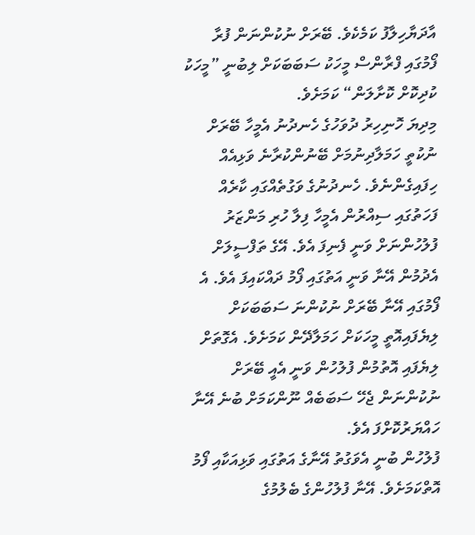އާދަޔާހިލާފު ކަމެކެވެ. ބޭރަށް ނުކުންނަން ފުރާ ފޯމުގައި ފްރާންސް މީހަކު ސަބަބަކަށް ލިބުނީ ”މީހަކު ކުދިކޮށް ކޮށާލަން“ ކަމަށެވެ.
މިދިޔަ ހޮނިހިރު ދުވަހުގެ ހެނދުނު އެމީހާ ބޭރަށް ނުކުތީ ހަމަލާދިނުމަށް ބޭނުންކުރާނެ ވަޅިއެއް ހިފައިގެންނެވެ. ހެނދުނުގެ ވަގުތެއްގައި ކާރެއް ފަހަތުގައި ސިއްރުން އެމީހާ ފިލާ ހުރި މަންޒަރު ފުލުހުންނަށް ވަނީ ފެނިފަ އެވެ. އޭގެ ތަފްސީލަށް އެދުމުން އޭނާ ވަނީ އަތުގައި ފޯމު ދައްކައިފަ އެވެ. އެ ފޯމުގައި އޭނާ ބޭރަށް ނުކުންނަ ސަބަބަކަށް ލިޔެފައިއޮތީ މީހަކަށް ހަމަލާދޭން ކަމަށެވެ. އެގޮތަށް ލިޔެފައި އޮތުމުން ފުލުހުން ވަނީ އެއީ ބޭރަށް ނުކުންނަން ޖެހޭ ސަބަބެއް ނޫންކަމަށް ބުނެ އޭނާ ހައްޔަރުކޮށްފަ އެވެ.
ފުލުހުން ބުނީ އެވަގުތު އޭނާގެ އަތުގައި ވަޅިއަކާއި ފޯމު އޮތްކަމަށެވެ. އޭނާ ފުލުހުންގެ ބެލުމުގެ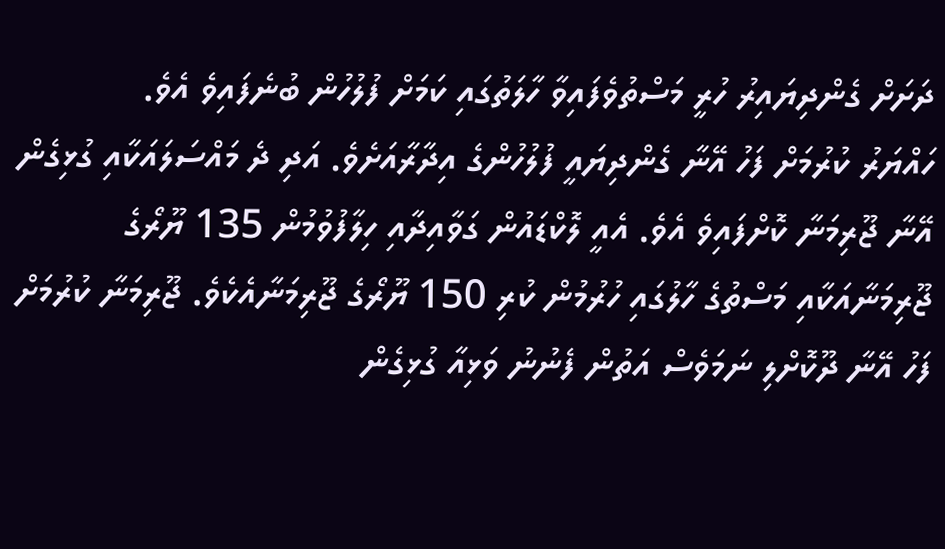ދަށަށް ގެންދިޔައިރު ހުރީ މަސްތުވެފައިވާ ހާލަތުގައި ކަމަށް ފުލުހުން ބުނެފައިވެ އެވެ.
ހައްޔަރު ކުރުމަށް ފަހު އޭނާ ގެންދިޔައީ ފުލުހުންގެ އިދާރާއަށެވެ. އަދި ދެ މައްސަލައަކާއި ގުޅިގެން އޭނާ ޖޫރިމަނާ ކޮށްފައިވެ އެވެ. އެއީ ލޮކްޑައުން ގަވާއިދާއި ހިލާފުވުމުން 135 ޔޫރޯގެ ޖޫރިމަނާއަކާއި މަސްތުގެ ހާލުގައި ހުރުމުން ކުރި 150 ޔޫރޯގެ ޖޫރިމަނާއެކެވެ. ޖޫރިމަނާ ކުރުމަށް ފަހު އޭނާ ދޫކޮށްލި ނަމަވެސް އަތުން ފެނުނު ވަޅިއާ ގުޅިގެން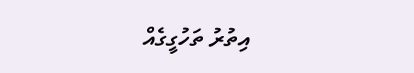އިތުރު ތަހުގީގެއް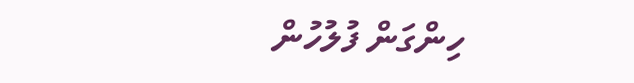ހިންގަން ފުލުހުން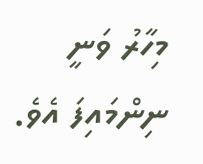މިހާރު ވަނީ ނިންމައިފަ އެވެ.